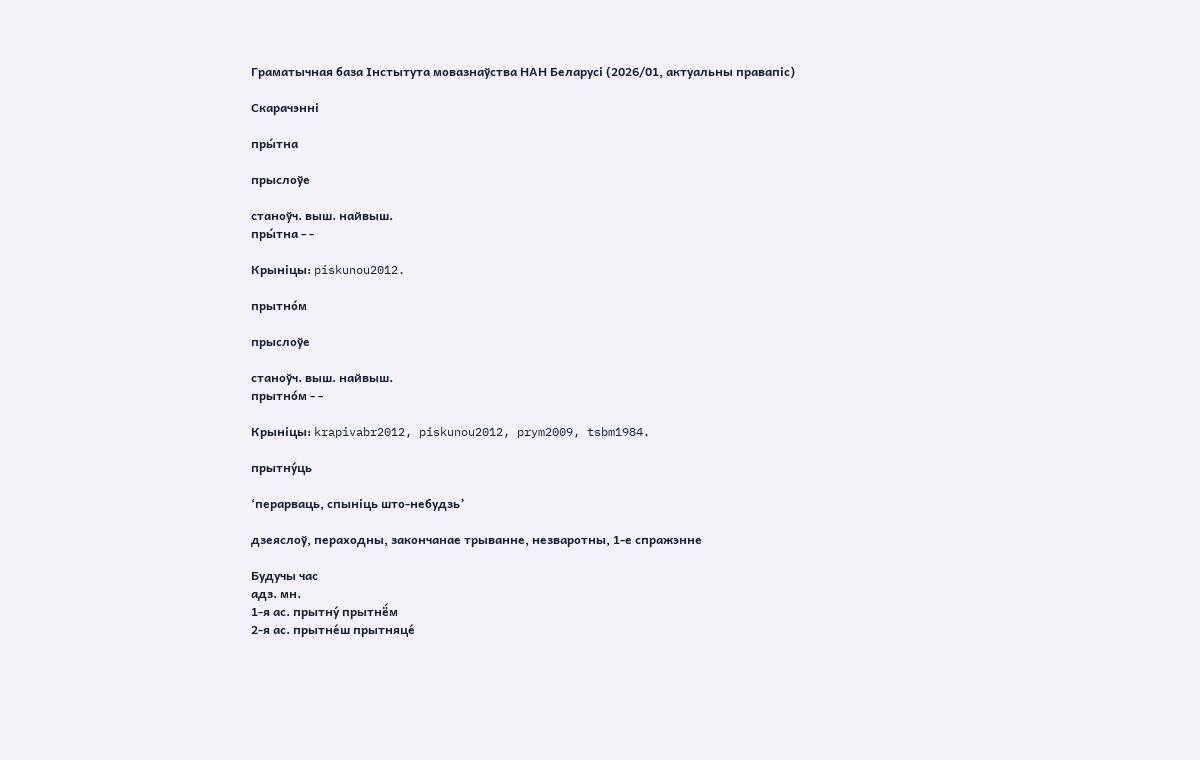Граматычная база Інстытута мовазнаўства НАН Беларусі (2026/01, актуальны правапіс)

Скарачэнні

пры́тна

прыслоўе

станоўч. выш. найвыш.
пры́тна - -

Крыніцы: piskunou2012.

прытно́м

прыслоўе

станоўч. выш. найвыш.
прытно́м - -

Крыніцы: krapivabr2012, piskunou2012, prym2009, tsbm1984.

прытну́ць

‘перарваць, спыніць што-небудзь’

дзеяслоў, пераходны, закончанае трыванне, незваротны, 1-е спражэнне

Будучы час
адз. мн.
1-я ас. прытну́ прытнё́м
2-я ас. прытне́ш прытняце́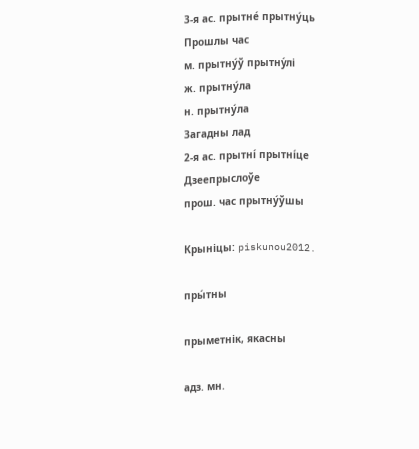3-я ас. прытне́ прытну́ць
Прошлы час
м. прытну́ў прытну́лі
ж. прытну́ла
н. прытну́ла
Загадны лад
2-я ас. прытні́ прытні́це
Дзеепрыслоўе
прош. час прытну́ўшы

Крыніцы: piskunou2012.

пры́тны

прыметнік, якасны

адз. мн.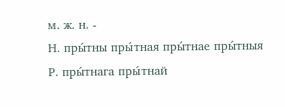м. ж. н. -
Н. пры́тны пры́тная пры́тнае пры́тныя
Р. пры́тнага пры́тнай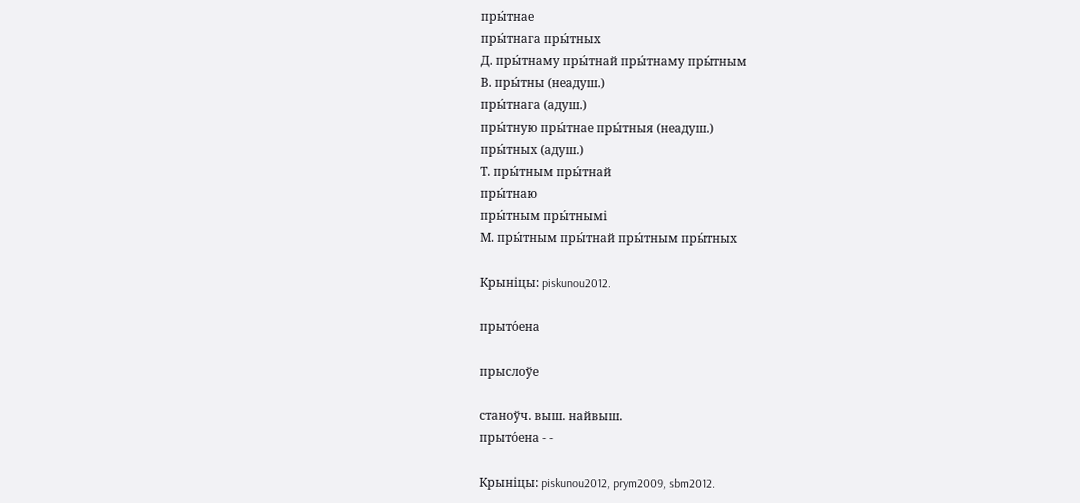пры́тнае
пры́тнага пры́тных
Д. пры́тнаму пры́тнай пры́тнаму пры́тным
В. пры́тны (неадуш.)
пры́тнага (адуш.)
пры́тную пры́тнае пры́тныя (неадуш.)
пры́тных (адуш.)
Т. пры́тным пры́тнай
пры́тнаю
пры́тным пры́тнымі
М. пры́тным пры́тнай пры́тным пры́тных

Крыніцы: piskunou2012.

прыто́ена

прыслоўе

станоўч. выш. найвыш.
прыто́ена - -

Крыніцы: piskunou2012, prym2009, sbm2012.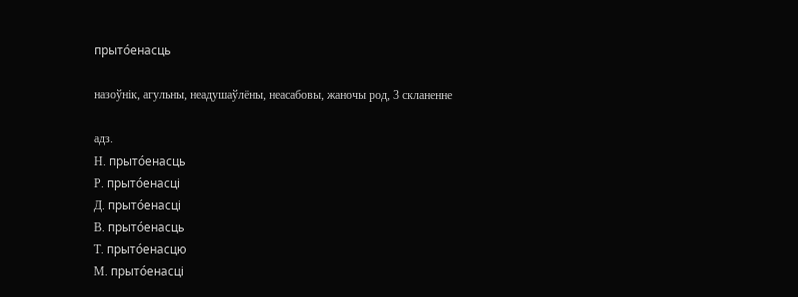прыто́енасць

назоўнік, агульны, неадушаўлёны, неасабовы, жаночы род, 3 скланенне

адз.
Н. прыто́енасць
Р. прыто́енасці
Д. прыто́енасці
В. прыто́енасць
Т. прыто́енасцю
М. прыто́енасці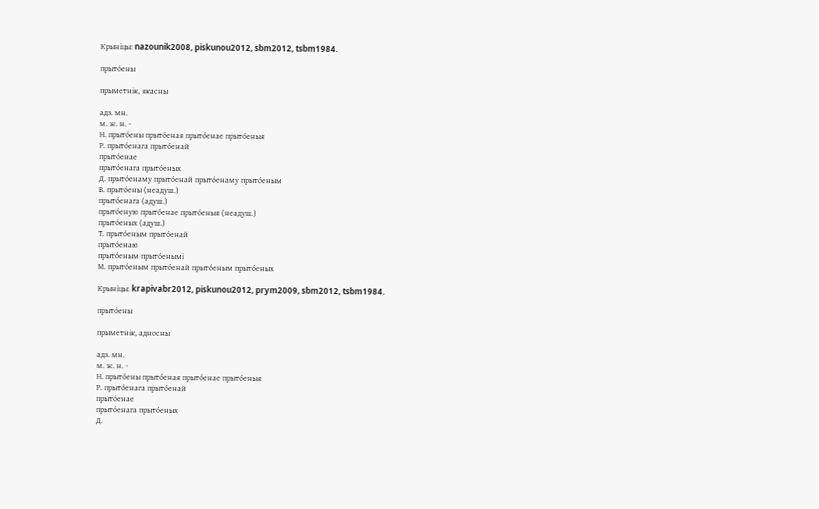Крыніцы: nazounik2008, piskunou2012, sbm2012, tsbm1984.

прыто́ены

прыметнік, якасны

адз. мн.
м. ж. н. -
Н. прыто́ены прыто́еная прыто́енае прыто́еныя
Р. прыто́енага прыто́енай
прыто́енае
прыто́енага прыто́еных
Д. прыто́енаму прыто́енай прыто́енаму прыто́еным
В. прыто́ены (неадуш.)
прыто́енага (адуш.)
прыто́еную прыто́енае прыто́еныя (неадуш.)
прыто́еных (адуш.)
Т. прыто́еным прыто́енай
прыто́енаю
прыто́еным прыто́енымі
М. прыто́еным прыто́енай прыто́еным прыто́еных

Крыніцы: krapivabr2012, piskunou2012, prym2009, sbm2012, tsbm1984.

прыто́ены

прыметнік, адносны

адз. мн.
м. ж. н. -
Н. прыто́ены прыто́еная прыто́енае прыто́еныя
Р. прыто́енага прыто́енай
прыто́енае
прыто́енага прыто́еных
Д.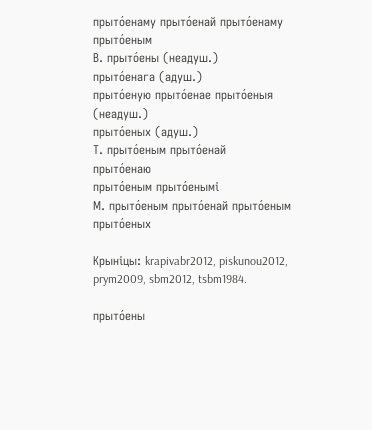прыто́енаму прыто́енай прыто́енаму прыто́еным
В. прыто́ены (неадуш.)
прыто́енага (адуш.)
прыто́еную прыто́енае прыто́еныя (неадуш.)
прыто́еных (адуш.)
Т. прыто́еным прыто́енай
прыто́енаю
прыто́еным прыто́енымі
М. прыто́еным прыто́енай прыто́еным прыто́еных

Крыніцы: krapivabr2012, piskunou2012, prym2009, sbm2012, tsbm1984.

прыто́ены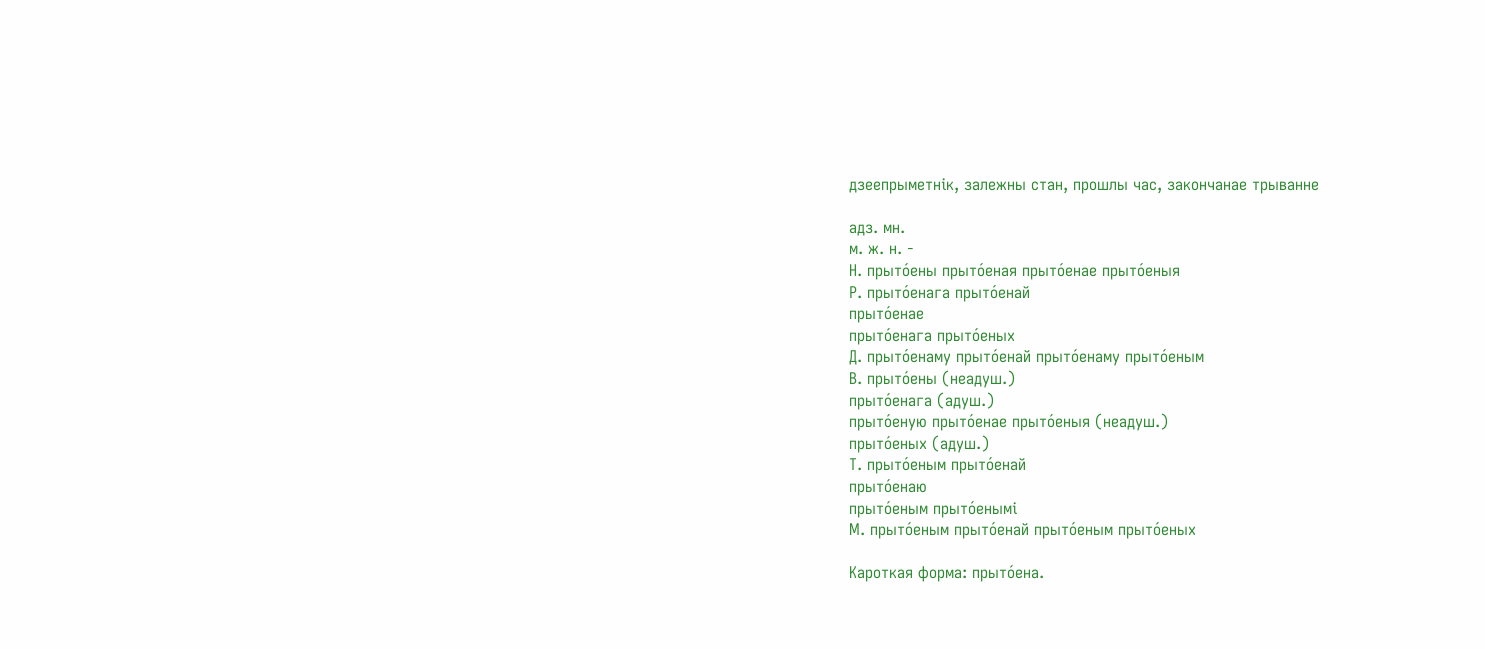дзеепрыметнік, залежны стан, прошлы час, закончанае трыванне

адз. мн.
м. ж. н. -
Н. прыто́ены прыто́еная прыто́енае прыто́еныя
Р. прыто́енага прыто́енай
прыто́енае
прыто́енага прыто́еных
Д. прыто́енаму прыто́енай прыто́енаму прыто́еным
В. прыто́ены (неадуш.)
прыто́енага (адуш.)
прыто́еную прыто́енае прыто́еныя (неадуш.)
прыто́еных (адуш.)
Т. прыто́еным прыто́енай
прыто́енаю
прыто́еным прыто́енымі
М. прыто́еным прыто́енай прыто́еным прыто́еных

Кароткая форма: прыто́ена.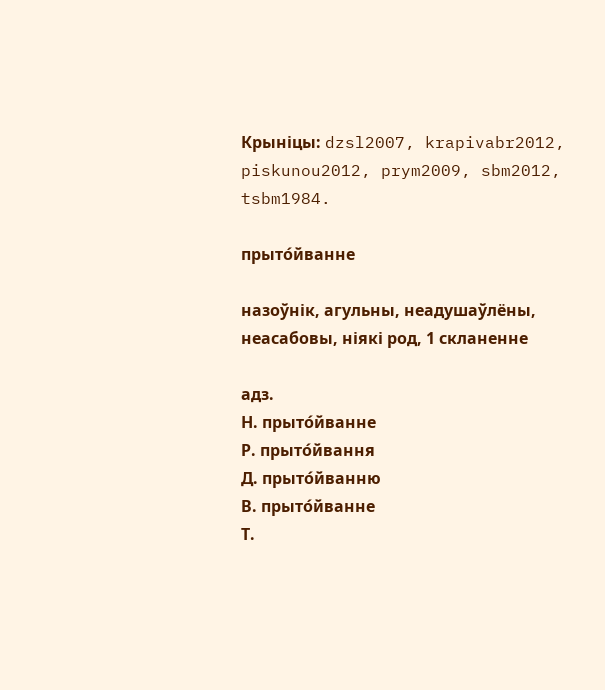Крыніцы: dzsl2007, krapivabr2012, piskunou2012, prym2009, sbm2012, tsbm1984.

прыто́йванне

назоўнік, агульны, неадушаўлёны, неасабовы, ніякі род, 1 скланенне

адз.
Н. прыто́йванне
Р. прыто́йвання
Д. прыто́йванню
В. прыто́йванне
Т.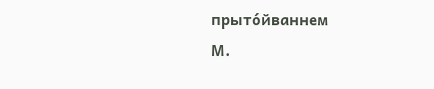прыто́йваннем
М.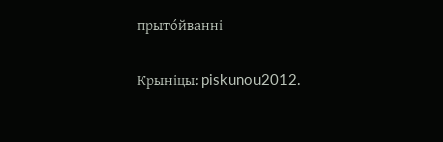прыто́йванні

Крыніцы: piskunou2012.